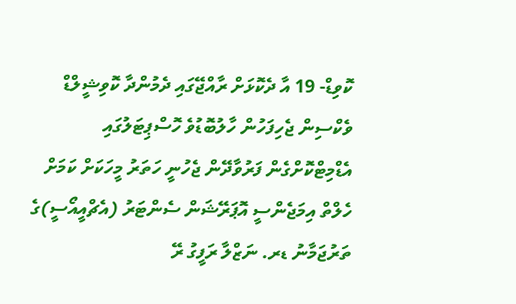ކޮވިޑް- 19 އާ ދެކޮޅަށް ރާއްޖޭގައި ދެމުންދާ ކޮވިޝީލްޑް ވެކްސިން ޖެހިފަހުން ހާލުބޮޑުވެ ހޮސްޕިޓަލުގައި އެޑްމިޓްކޮށްގެން ފަރުވާދޭން ޖެހުނީ ހަތަރު މީހަކަށް ކަމަށް ހެލްތް އިމަޖެންސީ އޮޕަރޭޝަން ސެންޓަރު (އެޗްއީއޯސީ)ގެ ތަރުޖަމާނު ޑރ. ނަޒްލާ ރަފީގު ރޭ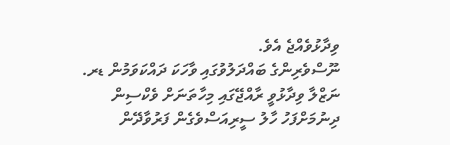ވިދާޅުވެއްޖެ އެވެ.
ނޫސްވެރިންގެ ބައްދަލުވުގައި ވާހަކަ ދައްކަވަމުން ޑރ. ނަޒްލާ ވިދާޅުވީ ރާއްޖޭގައި މިހާތަނަށް ވެކްސިން ދިނުމަށްފަހު ހާލު ސީރިއަސްވެގެން ފަރުވާދޭން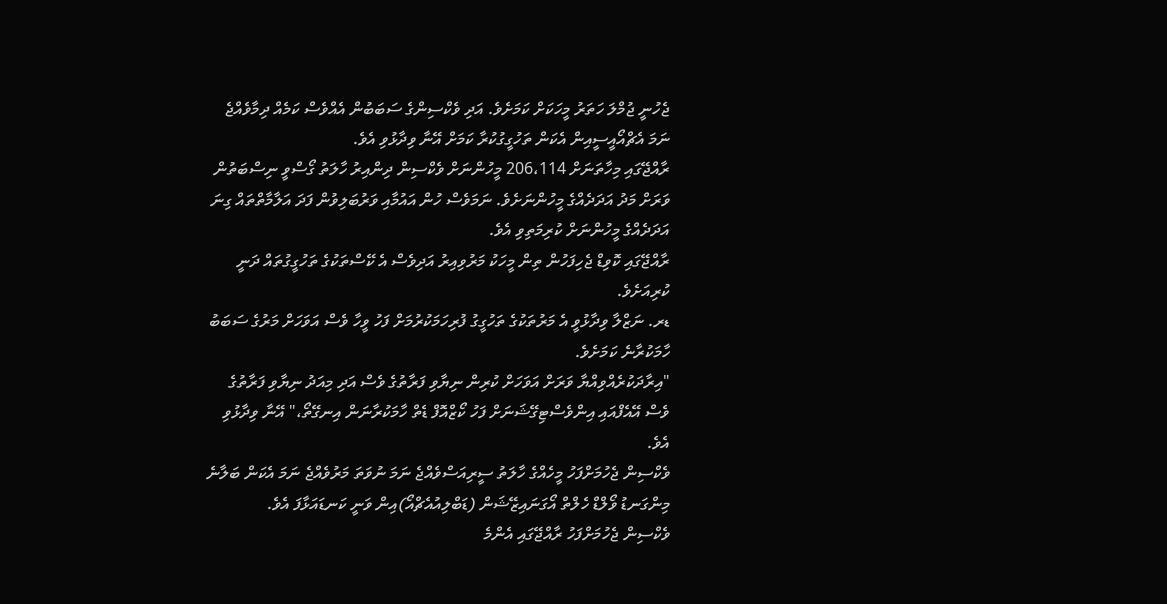ޖެހުނީ ޖުމްލަ ހަތަރު މީހަކަށް ކަމަށެވެ. އަދި ވެކްސިންގެ ސަބަބުން އެއްވެސް ކަމެއް ދިމާވެއްޖެ ނަމަ އެޗްއޯއީސީއިން އެކަން ތަހުގީގުކުރާ ކަމަށް އޭނާ ވިދާޅުވި އެވެ.
ރާއްޖޭގައި މިހާތަނަށް 206،114 މީހުންނަށް ވެކްސިން ދިންއިރު ހާލަތު ގޯސްވީ ނިސްބަތުން ވަރަށް މަދު އަދަދެއްގެ މީހުންނަށެވެ. ނަމަވެސް ހުން އައުމާއި ވަރުބަލިވުން ފަދަ އަލާމާތްތައް ގިނަ އަދަދެއްގެ މީހުންނަށް ކުރިމަތިވި އެވެ.
ރާއްޖޭގައި ކޮވިޑް ޖެހިފަހުން ތިން މީހަކު މަރުވިއިރު އަދިވެސް އެ ކޭސްތަކުގެ ތަހުގީގުތައް ދަނީ ކުރިއަށެވެ.
ޑރ. ނަޒްލާ ވިދާޅުވީ އެ މަރުތަކުގެ ތަހުގީގު ފުރިހަމަކުރުމަށް ފަހު ވީހާ ވެސް އަވަހަށް މަރުގެ ސަބަބު ހާމަކުރާނެ ކަމަށެވެ.
"އިރާދަކުރެއްވިއްޔާ ވަރަށް އަވަހަށް ކުރިން ނިޔާވި ފަރާތުގެ ވެސް އަދި މިއަދު ނިޔާވި ފަރާތުގެ ވެސް އޭއެފްއައި އިންވެސްޓިގޭޝަނަށް ފަހު ކޯޒްއޮފް ޑެތް ހާމަކުރާނަން އިނގޭތޯ،" އޭނާ ވިދާޅުވި އެވެ.
ވެކްސިން ޖެހުމަށްފަހު މީހެއްގެ ހާލަތު ސީރިއަސްވެއްޖެ ނަމަ ނުވަތަ މަރުވެއްޖެ ނަމަ އެކަން ބަލާނެ މިންގަނޑު ވޯލްޑް ހެލްތް އޯގަނައިޒޭޝަން (ޑަބްލިއުއެޗްއޯ)އިން ވަނީ ކަނޑައަޅާފަ އެވެ.
ވެކްސިން ޖެހުމަށްފަހު ރާއްޖޭގައި އެންމެ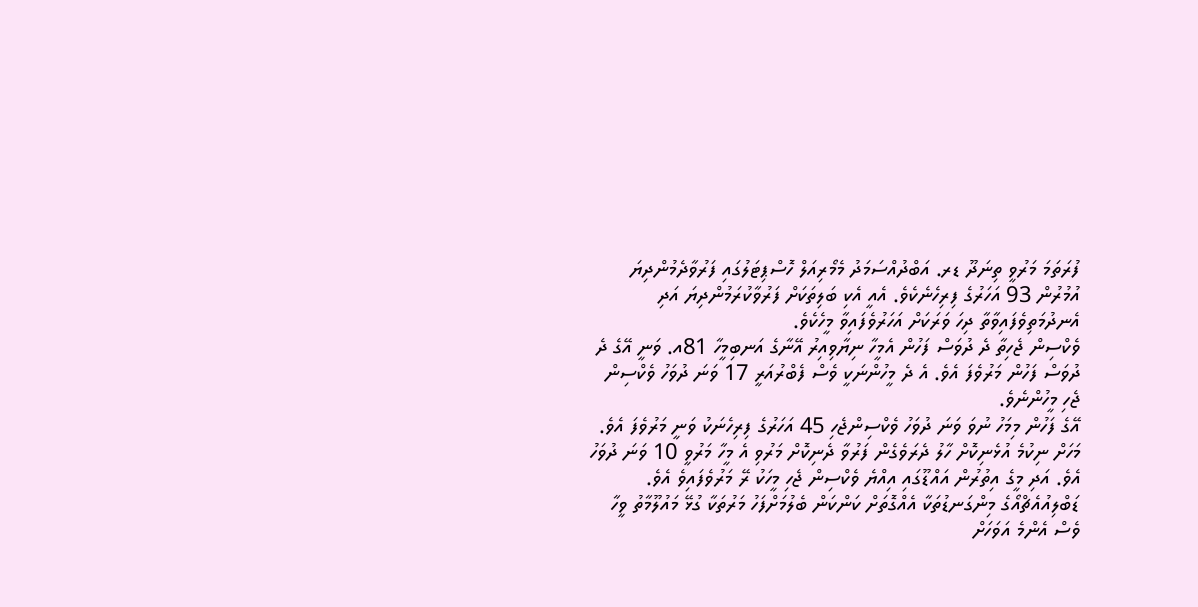ފުރަތަމަ މަރުވީ ތިނަދޫ ޑރ. އަބްދުއްސަމަދު މެމޯރިއަލް ހޮސްޕިޓަލުގައި ފަރުވާދެމުންދިޔަ އުމުރުން 93 އަހަރުގެ ފިރިހެނެކެވެ. އެއީ އެކި ބަލިތަކަށް ފަރުވާކުރަމުންދިޔަ އަދި އެނދުމަތިވެފައިވާތާ ދިހަ ވަރަކަށް އަހަރުވެފައިވާ މީހެކެވެ.
ވެކްސިން ޖެހިތާ ދެ ދުވަސް ފަހުން އެމީހާ ނިޔާވިއިރު އޭނާގެ އަނބިމީހާ 81އ. ވަނީ އޭގެ ދެ ދުވަސް ފަހުން މަރުވެފަ އެވެ. އެ ދެ މީހުންނަކީ ވެސް ފެބްރުއަރީ 17 ވަނަ ދުވަހު ވެކްސިން ޖެހި މީހުންނެވެ.
އޭގެ ފަހުން މިމަހު ނުވަ ވަނަ ދުވަހު ވެކްސިންޖެހި 45 އަހަރުގެ ފިރިހެނަކު ވަނީ މަރުވެފަ އެވެ. މަހަށް ނިކުމެ އުޅެނިކޮށް ހާލު ދެރަވެގެން ފަރުވާ ދެނިކޮށް މަރުވި އެ މީހާ މަރުވީ 10 ވަނަ ދުވަހު އެވެ. އަދި މީގެ އިތުރުން އައްޑޫގައި އިއްޔެ ވެކްސިން ޖެހި މީހަކު ރޭ މަރުވެފައިވެ އެވެ.
ޑަބްލިއުއެޗްއޯގެ މިންގަނޑުތަކާ އެއްގޮތަށް ކަންކަން ބެލުމަށްފަހު މަރުތަކާ ގުޅޭ މައުލޫމާތު ވީހާ ވެސް އެންމެ އަވަހަށް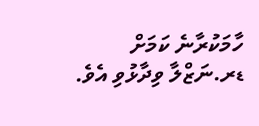ހާމަކުރާނެ ކަމަށް ޑރ.ނަޒްލާ ވިދާޅުވި އެވެ.